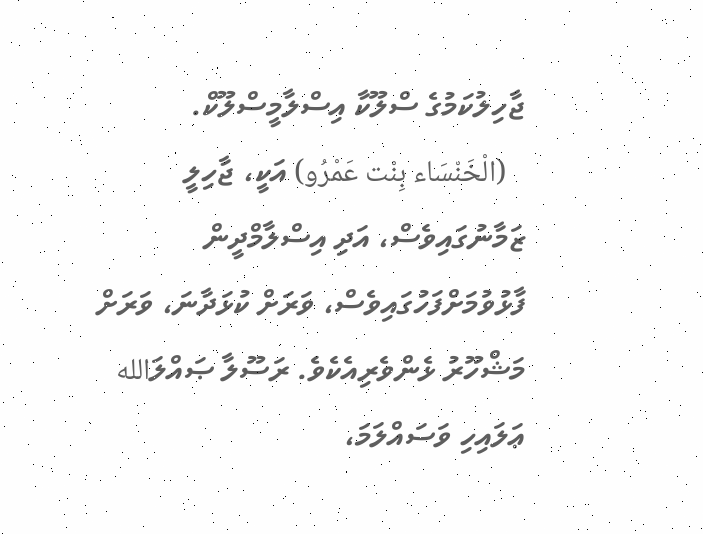ޖާހިލުކަމުގެ ސްލޫކާ އިސްލާމީސްލޫކް.
   (الْخَنْسَاء بِنْت عَمْرُو) އަކީ، ޖާހިލީ ޒަމާނުގައިވެސް، އަދި އިސްލާމްދީން ފާޅުވުމަށްފަހުގައިވެސް، ވަރަށް ކުޅަދާނަ، ވަރަށް މަޝްހޫރު ޅެންވެރިއެކެވެ. ރަސޫލާ ޞައްލަالله ޢަލައިހި ވަސައްލަމަ،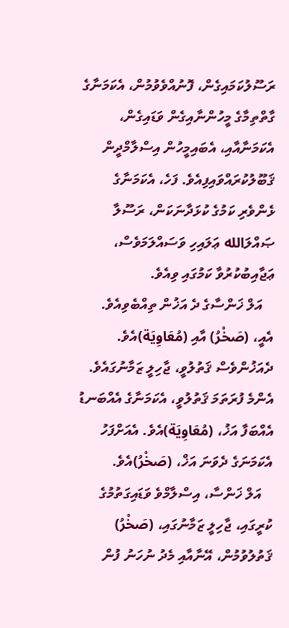ރަސޫލުކަމައިގެން، ފޮނުއްވެވުމުން، އެކަމަނާގެ ގާތްތިމާގެ މީހުންނާއިގެން ވަޑައިގެން، އެކަމަނާއާއި، އެބައިމީހުން އިސްލާމްދީން ޤަބޫލުކުރައްވައިފިއެވެ. ފަހެ، އެކަމަނާގެ ޅެންވެރި ކަމުގެ ކުޅަދާނަކަން، ރަސޫލާ ޞައްލަالله ޢަލައިހި ވަސައްލަމަވެސް، ޢަޖާއިބުކުރުވާ ކަމުގައި ވިއެވެ.
   އަލް ޚަންސާގެ ދެ އަޚުން ތިއްބެވިއެވެ. އެއީ، (صَخْرُ) އާއި (مُعَاوِيَة)އެވެ. ދެއަޚުންވެސް ޤަތުލުވީ، ޖާހިލީ ޒަމާނުގައެވެ. އެންމެ ފުރަތަމަ ޤަތުލުވީ، އެކަމަނާގެ އެއްބަނޑު އެއްބަފާ އަޚު، (مُعَاوِيَة)އެވެ. އެއަށްފަހު އެކަމަނަގެ ދެވަނަ އަޚް، (صَخْرُ)އެވެ.
   އަލް ޚަންސާ، އިސްލާމްވެ ވަޑައިގަތުމުގެ ކުރީގައި، ޖާހިލީ ޒަމާނުގައި، (صَخْرُ) ޤަތުލުވުމުން، އޭނާއާއި މެދު ނުހަނު ފުން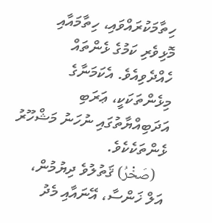ހިތާމަކުރައްވައި، ހިތާމައާއި މޮޅިވެރި ކަމުގެ ޅެންތައް ހެއްދެވިއެވެ. އެކަމަނާގެ މިޅެންތަކަކީ، ޢަރަބި އަދަބިއްޔާތުގައި ނުހަނު މަޝްހޫރު ޅެންތަކެކެވެ.
   (صَخْرُ) ޤަތުލުވެ ދިޔުމުން، އަލް ޚަންސާ، އޭނައާއި މެދު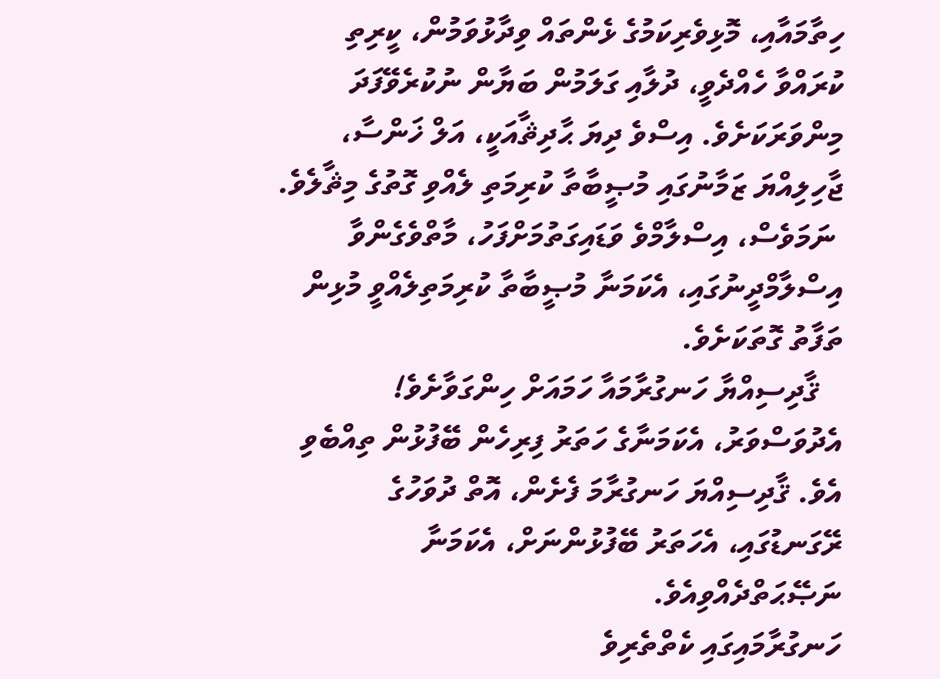ހިތާމައާއި، މޮޅިވެރިކަމުގެ ޅެންތައް ވިދާޅުވަމުން، ކީރިތި ކުރައްވާ ހެއްދެވީ، ދުލާއި ގަލަމުން ބަޔާން ނުކުރެވޭފަދަ މިންވަރަކަށެވެ. އިސްވެ ދިޔަ ޙާދިޘާއަކީ، އަލް ޚަންސާ، ޖާހިލިއްޔަ ޒަމާނުގައި މުޞީބާތާ ކުރިމަތި ލެއްވި ގޮތުގެ މިޘާލެވެ.
 ނަމަވެސް، އިސްލާމްވެ ވަޑައިގަތުމަށްފަހު، މާތްވެގެންވާ އިސްލާމްދީނުގައި، އެކަމަނާ މުޞީބާތާ ކުރިމަތިލެއްވީ މުޅިން ތަފާތު ގޮތަކަށެވެ.
   ޤާދިސިއްޔާ ހަނގުރާމައާ ހަމައަށް ހިންގަވާށެވެ! އެދުވަސްވަރު، އެކަމަނާގެ ހަތަރު ފިރިހެން ބޭފުޅުން ތިއްބެވި އެވެ. ޤާދިސިއްޔަ ހަނގުރާމަ ފެށެން، އޮތް ދުވަހުގެ ރޭގަނޑުގައި، އެހަތަރު ބޭފުޅުންނަށް، އެކަމަނާ ނަޞޭޙަތްދެއްވިއެވެ.
ހަނގުރާމައިގައި ކެތްތެރިވެ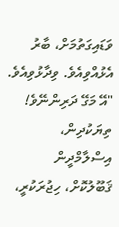ވަޑައިގަތުމަށް، ބާރު އެޅުއްވިއެވެ. ވިދާޅުވިއެވެ. "އޭ މަގޭ ދަރިންނޭވެ! ތިޔަކުދިން، އިސްލާމްދީން ޤަބޫލުކޮށް، ހިޖުރަކުރީ،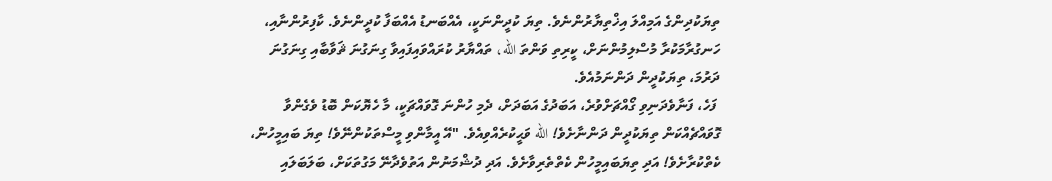ތިޔަކުދިންގެ އަމިއްލަ އިޚްތިޔާރުންނެވެ. ތިޔަ ކުދީންނަކީ، އެއްބަނޑު އެއްބަފާ ކުދީންނެވެ. ކާފިރުންނާއި، ހަނގުރާމަކުރާ މުސްލިމުންނަށް، ކީރިތި ވަންތަ الله، ތައްޔާރު ކުރައްވައިފައިވާ ގިނަގުނަ ޘަވާބާއި ގިނަގުނަ ދަރުމަ، ތިޔަކުދީން ދަންނަމުއެވެ.
 ފަހެ، ފަނާވެދަނިވި ގޯއްޗަށްވުރެ، އަބަދުގެ އަބަދަށް، ދެމި ހުންނަ ގޮވައްޗަކީ، މާ ހެޔޮކަން ބޮޑު ވެގެންވާ ގޮވައްޗެއްކަން ތިޔަކުދީން ދަންނާށެވެ! الله ވަޙީކުރެއްވިއެވެ. "އޭ އީމާންވި މީސްތަކުންނޭވެ! ތިޔަ ބައިމީހުން، ކެތްކުރާށެވެ! އަދި ތިޔަބައިމީހުން ކެތްތެރިވާށެވެ. އަދި ދުޝްމަނުން އަތުވެދާނޭ މަގުތަކަށް، ބަލަބަލައި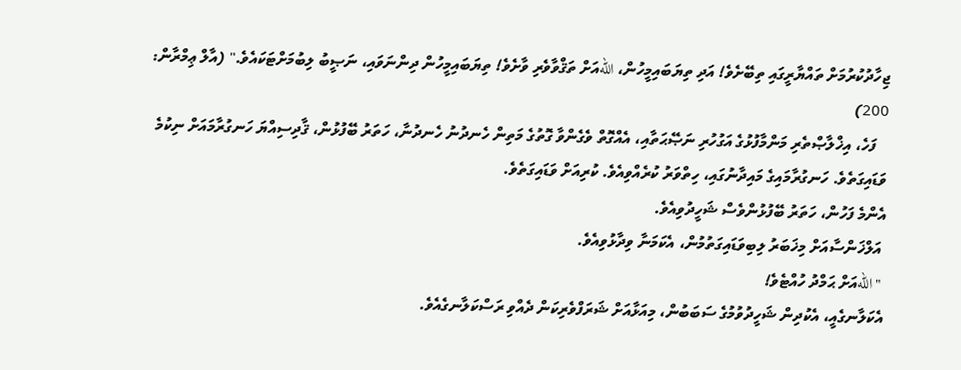ޖިހާދުކުރުމަށް ތައްޔާރީގައި ތިބޭށެވެ! އަދި ތިޔަބައިމީހުން، اللهއަށް ތަޤްވާވެރި ވާށެވެ! ތިޔަބައިމީހުން ދިންނަވައި، ނަޞީބު ލިބުމަށްޓަކައެވެ." (އާލް ޢިމްރާން: 200)
   ފަހެ، އިޚްލާޞްތެރި މަންމާފުޅުގެ އަގުހުރި ނަޞޭޙަތާއި، އެއްގޮތް ވެގެންވާ ގޮތުގެ މަތިން ހެނދުނު ހެނދުނާ، ހަތަރު ބޭފުޅުން، ޤާދިސިއްޔަ ހަނގުރާމައަށް ނިކުމެ ވަޑައިގަތެވެ. ހަނގުރާމައިގެ މައިދާނުގައި، ހިތްވަރު ކުރެއްވިއެވެ. ކުރިއަށް ވަޑައިގަތެވެ.
އެންމެ ފަހުން، ހަތަރު ބޭފުޅުންވެސް ޝަހީދުވިއެވެ.
 އަލްޚަންސާއަށް މިޚަބަރު ލިބިވަޑައިގަތުމުން، އެކަމަނާ ވިދާޅުވިއެވެ.
 "اللهއަށް ޙަމްދު ހުއްޓެވެ!
އެކަލާނގެއީ، އެކުދިން ޝަހީދުވުމުގެ ސަބަބުން، މިއަޅާއަށް ޝަރަފްވެރިކަން ދެއްވި ރަސްކަލާނގެއެވެ.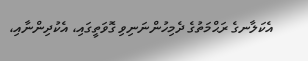އެކަލާނގެ ރަޙްމަތުގެ ދެމިހުންނަނިވި ގޮވަތީގައި، އެކުދިންނާއި،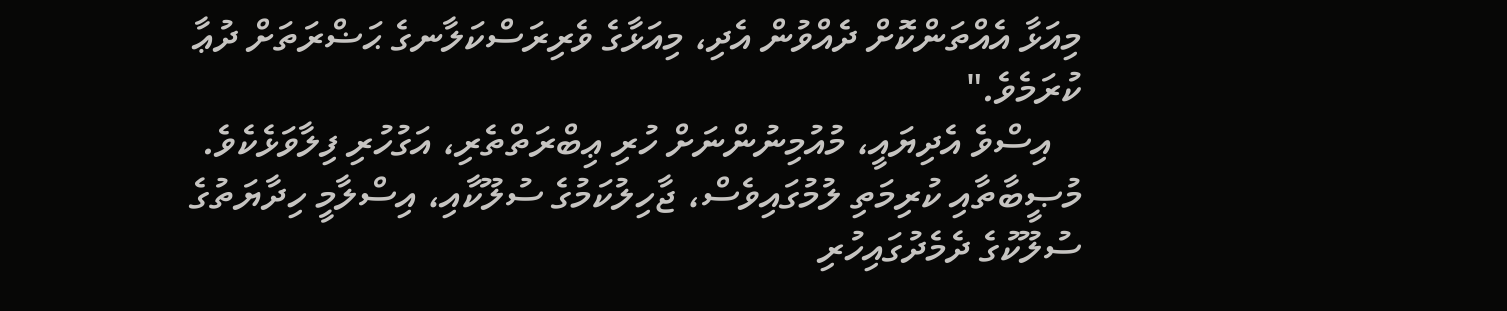މިއަޅާ އެއްތަންކޮށް ދެއްވުން އެދި، މިއަޅާގެ ވެރިރަސްކަލާނގެ ޙަޟްރަތަށް ދުޢާ ކުރަމެވެ."
   އިސްވެ އެދިޔައީ، މުއުމިނުންނަށް ހުރި ޢިބްރަތްތެރި، އަގުހުރި ފިލާވަޅެކެވެ. މުޞީބާތާއި ކުރިމަތި ލުމުގައިވެސް، ޖާހިލުކަމުގެ ސުލޫކާއި، އިސްލާމީ ހިދާޔަތުގެ ސުލޫކުގެ ދެމެދުގައިހުރި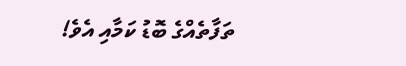ތަފާތެއްގެ ބޮޑު ކަމާއި އެވެ!